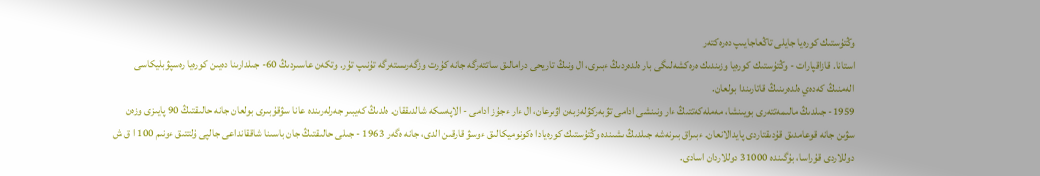وڭتۇستىك كورەيا جايلى تاڭعاجايىپ دەرەكتەر
استانا. قازاقپارات - وڭتۇستىك كورەيا وزىندىك ەرەكشەلىگى بار ەلدەردىڭ ءبىرى، ال ونىڭ تاريحى درامالىق ساتتەرگە جانە كۇرت وزگەرىستەرگە تۇنىپ تۇر. وتكەن عاسىردىڭ 60- جىلدارىنا دەيىن كورەيا رەسپۋبليكاسى الەمنىڭ كەدەي ەلدەرىنىڭ قاتارىندا بولعان.
1959- جىلدىڭ مالىمەتتەرى بويىنشا، مەملەكەتتىڭ ءار ونىنشى ادامى تۋبەركۋلەزبەن اۋىرعان، ال ءار ءجۇز ادامى - الاپەسكە شالدىققان. ەلدىڭ كەيبىر جەرلەرىندە عانا سۋقۇبىرى بولعان جانە حالىقتىڭ 90 پايىزى وزەن سۋىن جانە قوعامدىق قۇدىقتاردى پايدالانعان. ءبىراق بىرنەشە جىلدىڭ ىشىندە وڭتۇستىك كورەيادا ەكونوميكالىق ءوسۋ قارقىن الدى، جانە ەگەر 1963 - جىلى حالىقتىڭ جان باسىنا شاققانداعى جالپى ۇلتتىق ءونىم 100 ا ق ش دوللاردى قۇراسا، بۇگىندە 31000 دوللاردان اسادى.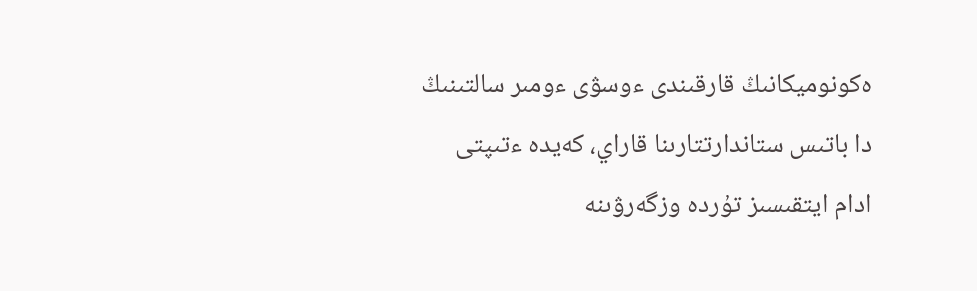ەكونوميكانىڭ قارقىندى ءوسۋى ءومىر سالتىنىڭ دا باتىس ستاندارتتارىنا قاراي، كەيدە ءتىپتى ادام ايتقىسىز تۇردە وزگەرۋىنە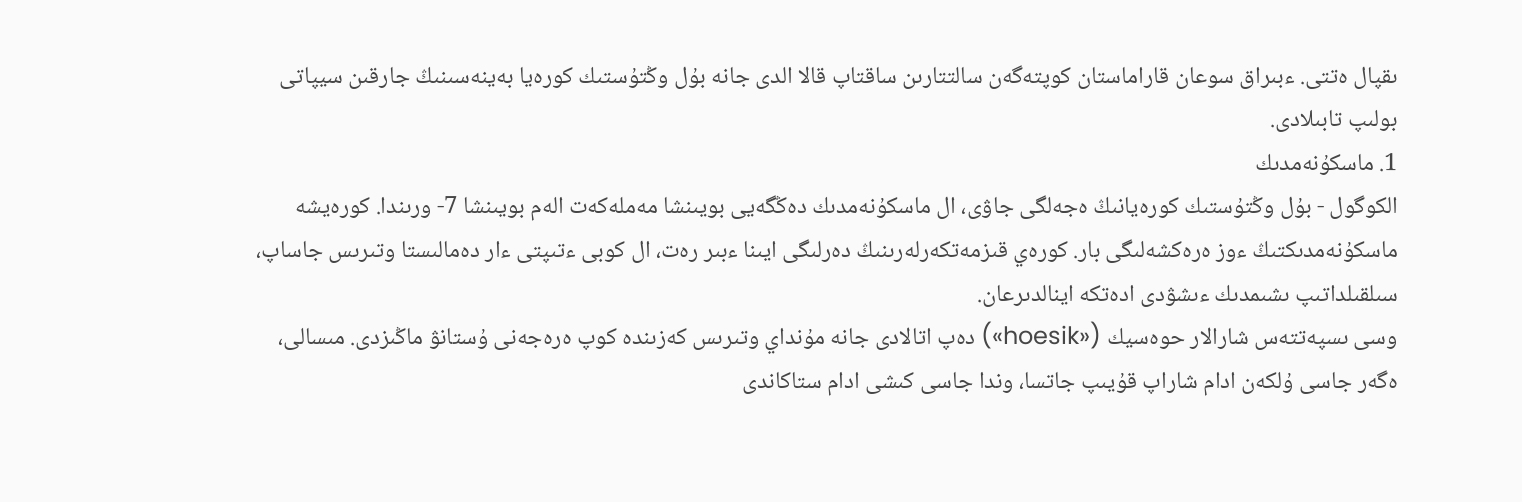ىقپال ەتتى. ءبىراق سوعان قاراماستان كوپتەگەن سالتتارىن ساقتاپ قالا الدى جانە بۇل وڭتۇستىك كورەيا بەينەسىنىڭ جارقىن سيپاتى بولىپ تابىلادى.
1. ماسكۇنەمدىك
الكوگول - بۇل وڭتۇستىك كورەيانىڭ ەجەلگى جاۋى، ال ماسكۇنەمدىك دەڭگەيى بويىنشا مەملەكەت الەم بويىنشا 7- ورىندا. كورەيشە ماسكۇنەمدىكتىڭ ءوز ەرەكشەلىگى بار. كورەي قىزمەتكەرلەرىنىڭ دەرلىگى ايىنا ءبىر رەت، ال كوبى ءتىپتى ءار دەمالىستا وتىرىس جاساپ، سىلقىلداتىپ ىشىمدىك ءىشۋدى ادەتكە اينالدىرعان.
وسى ىسپەتتەس شارالار حوەسيك («hoesik») دەپ اتالادى جانە مۇنداي وتىرىس كەزىندە كوپ ەرەجەنى ۇستانۋ ماڭىزدى. مىسالى، ەگەر جاسى ۇلكەن ادام شاراپ قۇيىپ جاتسا، وندا جاسى كىشى ادام ستاكاندى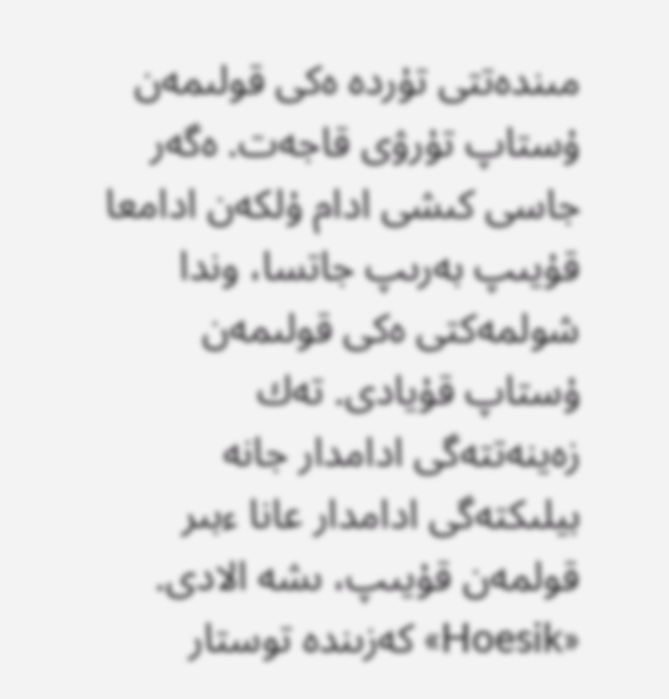مىندەتتى تۇردە ەكى قولىمەن ۇستاپ تۇرۋى قاجەت. ەگەر جاسى كىشى ادام ۇلكەن ادامعا قۇيىپ بەرىپ جاتسا، وندا شولمەكتى ەكى قولىمەن ۇستاپ قۇيادى. تەك زەينەتتەگى ادامدار جانە بيلىكتەگى ادامدار عانا ءبىر قولمەن قۇيىپ، ىشە الادى.
«Hoesik» كەزىندە توستار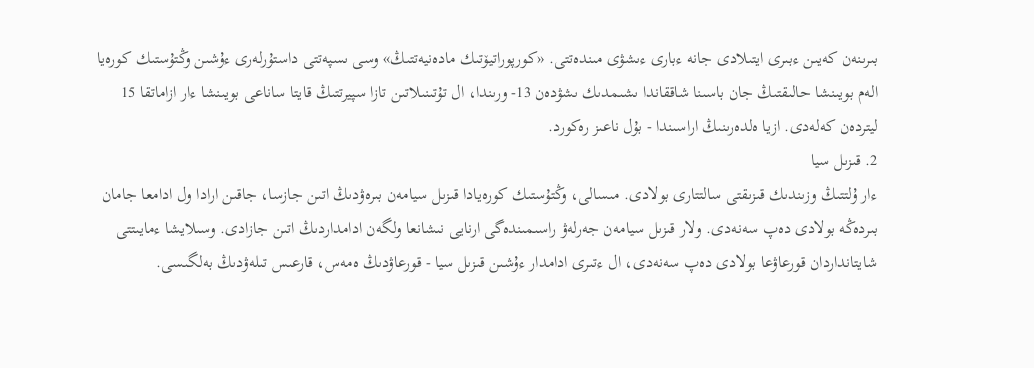بىرىنەن كەيىن ءبىرى ايتىلادى جانە ءبارى ءىشۋى مىندەتتى. «كورپوراتيۆتىك مادەنيەتتىڭ» وسى ىسپەتتى داستۇرلەرى ءۇشىن وڭتۇستىك كورەيا الەم بويىنشا حالىقتىڭ جان باسىنا شاققاندا ىشىمدىك ىشۋدەن 13- ورىندا، ال تۇتىنىلاتىن تازا سپيرتتىڭ قايتا ساناعى بويىنشا ءار ازاماتقا 15 ليتردەن كەلەدى. ازيا ەلدەرىنىڭ اراسىندا - بۇل ناعىز رەكورد.
2. قىزىل سيا
ءار ۇلتتىڭ وزىندىك قىزىقتى سالتتارى بولادى. مىسالى، وڭتۇستىك كورەيادا قىزىل سيامەن بىرەۋدىڭ اتىن جازسا، جاقىن ارادا ول ادامعا جامان بىردەڭە بولادى دەپ سەنەدى. ولار قىزىل سيامەن جەرلەۋ راسىمىندەگى ارنايى نىشانعا ولگەن ادامداردىڭ اتىن جازادى. وسىلايشا ءمايىتتى شايتانداردان قورعاۋعا بولادى دەپ سەنەدى، ال ءتىرى ادامدار ءۇشىن قىزىل سيا - قورعاۋدىڭ ەمەس، قارعىس تىلەۋدىڭ بەلگىسى.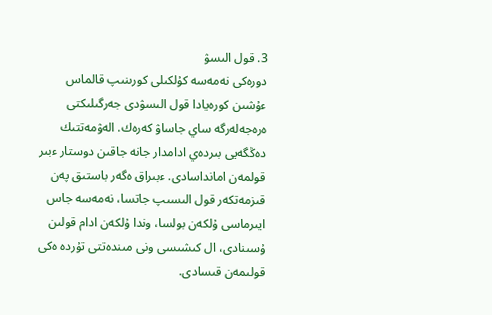3. قول الىسۋ
دورەكى نەمەسە كۇلكىلى كورىنىپ قالماس ءۇشىن كورەيادا قول الىسۋدى جەرگىلىكتى ەرەجەلەرگە ساي جاساۋ كەرەك. الەۋمەتتىك دەڭگەيى بىردەي ادامدار جانە جاقىن دوستار ءبىر قولمەن امانداسادى. ءبىراق ەگەر باستىق پەن قىزمەتكەر قول الىسىپ جاتسا، نەمەسە جاس ايىرماسى ۇلكەن بولسا، وندا ۇلكەن ادام قولىن ۇسىنادى، ال كىشىسى ونى مىندەتتى تۇردە ەكى قولىمەن قىسادى.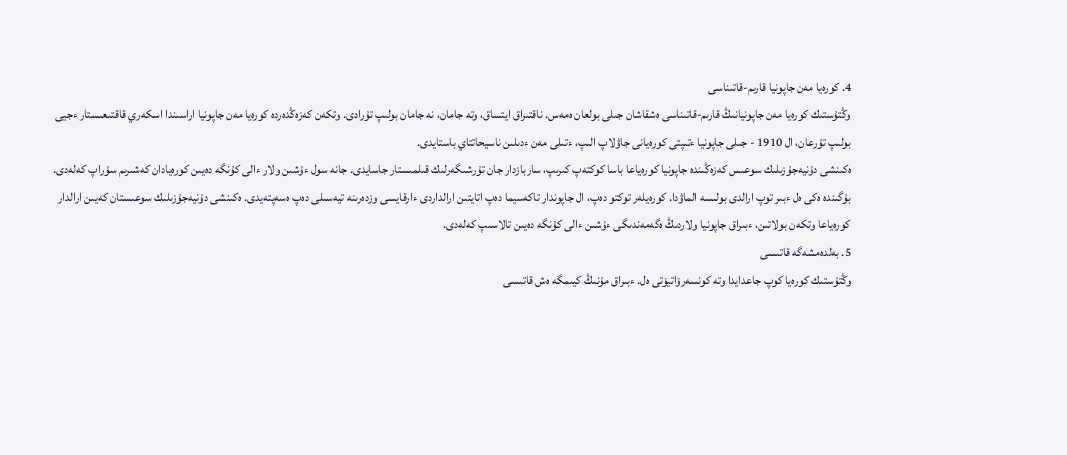4. كورەيا مەن جاپونيا قارىم-قاتىناسى
وڭتۇستىك كورەيا مەن جاپونيانىڭ قارىم-قاتىناسى ەشقاشان جىلى بولعان ەمەس. ناقتىراق ايتساق، وتە جامان، نە جامان بولىپ تۇرادى. وتكەن كەزەڭدەردە كورەيا مەن جاپونيا اراسىندا اسكەري قاقتىعىستار ءجيى بولىپ تۇرعان، ال 1910 - جىلى جاپونيا ءتىپتى كورەيانى جاۋلاپ الىپ، ءتىلى مەن ءدىلىن ناسيحاتتاي باستايدى.
ەكىنشى دۇنيەجۇزىلىك سوعىس كەزەڭىندە جاپونيا كورەياعا باسا كوكتەپ كىرىپ، ساربازدار جان تۇرشىگەرلىك قىلمىستار جاسايدى. جانە سول ءۇشىن ولار ءالى كۇنگە دەيىن كورەيادان كەشىرىم سۇراپ كەلەدى.
بۇگىندە ەكى ەل ءبىر توپ ارالدى بولىسە الماۋدا. كورەيلەر توكتو دەپ، ال جاپوندار تاكەسيما دەپ اتايتىن ارالداردى ءارقايسى وزدەرىنە تيەسىلى دەپ ەسەپتەيدى. ەكىنشى دۇنيەجۇزىلىك سوعىستان كەيىن ارالدار كورەياعا وتكەن بولاتىن، ءبىراق جاپونيا ولاردىڭ ەگەمەندىگى ءۇشىن ءالى كۇنگە دەيىن تالاسىپ كەلەدى.
5. بەلدەمشەگە قاتىسى
وڭتۇستىك كورەيا كوپ جاعدايدا وتە كونسەرۆاتيۆتى ەل. ءبىراق مۇنىڭ كيىمگە ەش قاتىسى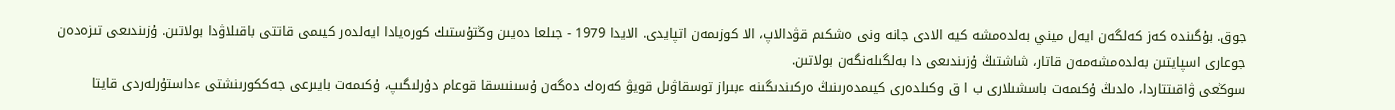جوق. بۇگىندە كەز كەلگەن ايەل ميني بەلدەمشە كيە الادى جانە ونى ەشكىم قۋدالاپ، الا كوزىمەن اتپايدى. الايدا 1979 - جىلعا دەيىن وڭتۇستىك كورەيادا ايەلدەر كيىمى قاتتى باقىلاۋدا بولاتىن. ۇزىندىعى تىزەدەن جوعارى اسپايتىن بەلدەمشەمەن قاتار، شاشتىڭ ۇزىندىعى دا بەلگىلەنگەن بولاتىن.
سوڭعى ۋاقىتتاردا، ەلدىڭ ۇكىمەت باسشىلارى ب ا ق وكىلدەرى كيىمدەرىنىڭ ەركىندىگىنە ءبىراز توسقاۋىل قويۋ كەرەك دەگەن ۇسىنىسقا قوعام دۇرلىگىپ، ۇكىمەت بايىرعى جەككورىنشتى ءداستۇرلەردى قايتا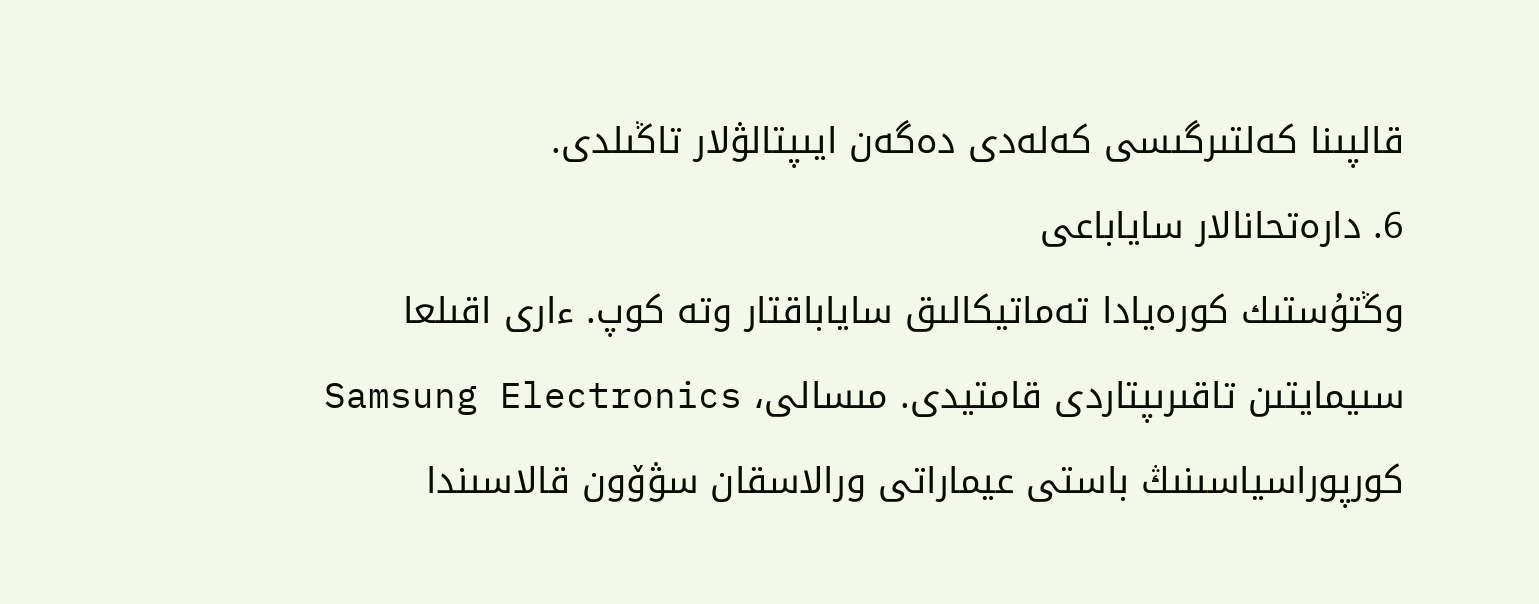قالپىنا كەلتىرگىسى كەلەدى دەگەن ايىپتالۋلار تاڭىلدى.
6. دارەتحانالار ساياباعى
وڭتۇستىك كورەيادا تەماتيكالىق ساياباقتار وتە كوپ. ءارى اقىلعا سىيمايتىن تاقىرىپتاردى قامتيدى. مىسالى، Samsung Electronics كورپوراسياسىنىڭ باستى عيماراتى ورالاسقان سۋۆون قالاسىندا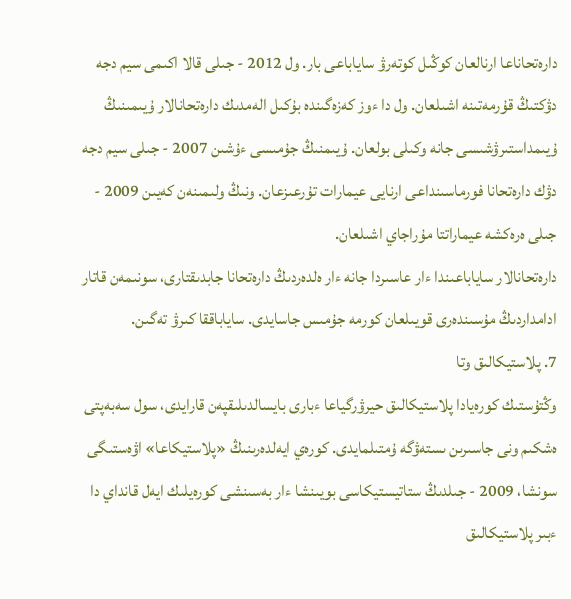دارەتحاناعا ارنالعان كوڭىل كوتەرۋ ساياباعى بار. ول 2012 - جىلى قالا اكىمى سيم دجە دۋكتىڭ قۇرمەتىنە اشىلعان. ول دا ءوز كەزەگىندە بۇكىل الەمدىك دارەتحانالار ۇيىمىنىڭ ۇيىمداستىرۋشىسى جانە وكىلى بولعان. ۇيىمنىڭ جۇمىسى ءۇشىن 2007 - جىلى سيم دجە دۋك دارەتحانا فورماسىنداعى ارنايى عيمارات تۇرعىزعان. ونىڭ ولىمىنەن كەيىن 2009 - جىلى ەرەكشە عيماراتتا مۇراجاي اشىلعان.
دارەتحانالار ساياباعىندا ءار عاسىردا جانە ءار ەلدەردىڭ دارەتحانا جابدىقتارى، سونىمەن قاتار ادامداردىڭ مۇسىندەرى قويىلعان كورمە جۇمىس جاسايدى. ساياباققا كىرۋ تەگىن.
7. پلاستيكالىق وتا
وڭتۇستىك كورەيادا پلاستيكالىق حيرۋرگياعا ءبارى بايسالدىلىقپەن قارايدى، سول سەبەپتى ەشكىم ونى جاسىرىن ىستەۋگە ۇمتىلمايدى. كورەي ايەلدەرىنىڭ «پلاستيكاعا» اۋەستىگى سونشا، 2009 - جىلدىڭ ستاتيستيكاسى بويىنشا ءار بەسىنشى كورەيلىك ايەل قانداي دا ءبىر پلاستيكالىق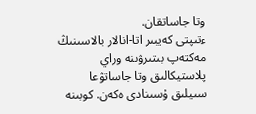وتا جاساتقان.
ءتىپتى كەيبىر اتا-انالار بالاسىنىڭ مەكتەپ بىتىرۋىنە وراي پلاستيكالىق وتا جاساتۋعا سىيلىق ۇسىنادى ەكەن. كوبىنە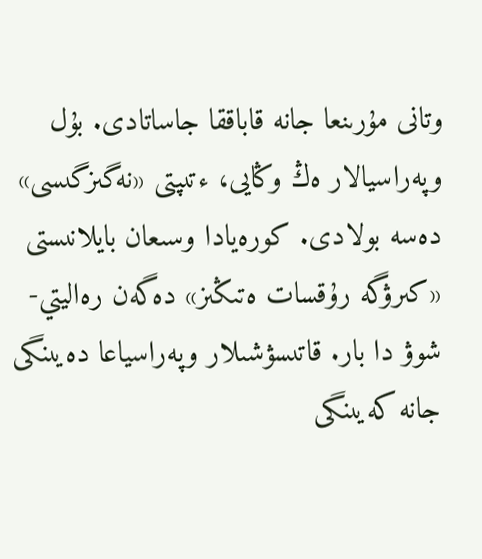وتانى مۇرىنعا جانە قاباققا جاساتادى. بۇل وپەراسيالار ەڭ وڭايى، ءتىپتى «نەگىزگىسى» دەسە بولادى. كورەيادا وسىعان بايلانىستى «كىرۋگە رۇقسات ەتىڭىز» دەگەن رەاليتي-شوۋ دا بار. قاتىسۋشىلار وپەراسياعا دەيىنگى جانە كەيىنگى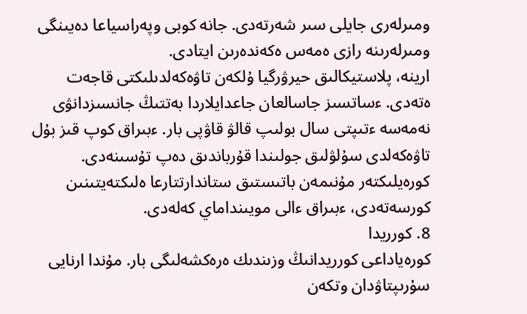ومىرلەرى جايلى سىر شەرتەدى. جانە كوبى وپەراسياعا دەيىنگى ومىرلەرىنە رازى ەمەس ەكەندەرىن ايتادى.
ارينە، پلاستيكالىق حيرۋرگيا ۇلكەن تاۋەكەلدىلىكتى قاجەت ەتەدى. ءساتسىز جاسالعان جاعدايلاردا بەتتىڭ جانسىزدانۋى نەمەسە ءتىپتى سال بولىپ قالۋ قاۋپى بار. ءبىراق كوپ قىز بۇل تاۋەكەلدى سۇلۋلىق جولىندا قۇرباندىق دەپ تۇسىنەدى. كورەيلىكتەر مۇنىمەن باتىستىق ستاندارتتارعا ەلىكتەيتىنىن كورسەتەدى، ءبىراق ءالى مويىنداماي كەلەدى.
8. كورريدا
كورەياداعى كورريدانىڭ وزىندىك ەرەكشەلىگى بار. مۇندا ارنايى سۇرىپتاۋدان وتكەن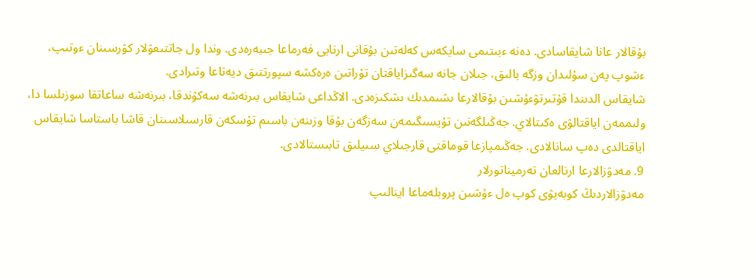بۇقالار عانا شايقاسادى. دەنە ءبىتىمى سايكەس كەلەتىن بۇقانى ارنايى فەرماعا جىبەرەدى. وندا ول جاتتىعۋلار كۋرسىنان ءوتىپ، ءشوپ پەن سۇلىدان وزگە بالىق، جىلان جانە سەگىزاياقتان تۇراتىن ەرەكشە سپورتتىق ديەتاعا وتىرادى.
شايقاس الدىندا قۇتىرتۋءۇشىن بۇقالارعا ىشىمدىك ىشكىزەدى. الاڭداعى شايقاس بىرنەشە سەكۋندقا، بىرنەشە ساعاتقا سوزىلسا دا، ولىممەن اياقتالۋى ەكىتالاي. جەڭىلگەنىن تۇيسىگىمەن سەزگەن بۇقا وزىنەن باسىم تۇسكەن قارسىلاسىنان قاشا باستاسا شايقاس اياقتالدى دەپ سانالادى. جەڭىمپازعا قوماقتى قارجىلاي سىيلىق تابىستالادى.
9. مەدۋزالارعا ارنالعان تەرميناتورلار
مەدۋزالاردىڭ كوبەيۋى كوپ ەل ءۇشىن پروبلەماعا اينالىپ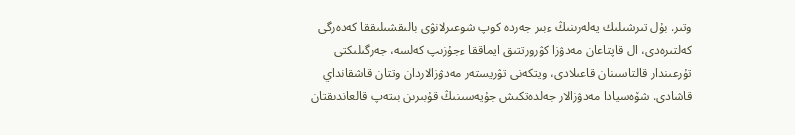وتىر. بۇل تىرشىلىك يەلەرىنىڭ ءبىر جەردە كوپ شوعىرلانۋى بالىقشىلىققا كەدەرگى كەلتىرەدى، ال قاپتاعان مەدۋزا كۋرورتتىق ايماققا ءجۇزىپ كەلسە، جەرگىلىكتى تۇرعىندار قالتاسىنان قاعىلادى، ويتكەنى تۋريستەر مەدۋزالاردان وتتان قاشقانداي قاشادى. شۆەسيادا مەدۋزالار جەلدەتكىش جۇيەسىنىڭ قۇبىرىن بىتەپ قالعاندىقتان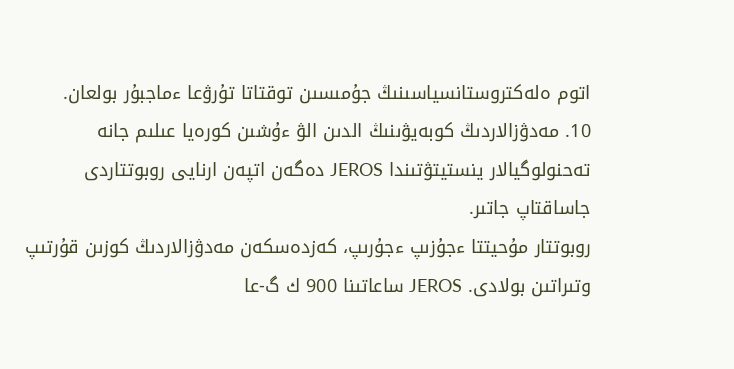اتوم ەلەكتروستانسياسىنىڭ جۇمىسىن توقتاتا تۇرۋعا ءماجبۇر بولعان.
10. مەدۋزالاردىڭ كوبەيۋىنىڭ الدىن الۋ ءۇشىن كورەيا عىلىم جانە تەحنولوگيالار ينستيتۋتىندا JEROS دەگەن اتپەن ارنايى روبوتتاردى جاساقتاپ جاتىر.
روبوتتار مۇحيتتا ءجۇزىپ ءجۇرىپ، كەزدەسكەن مەدۋزالاردىڭ كوزىن قۇرتىپ وتىراتىن بولادى. JEROS ساعاتىنا 900 ك گ-عا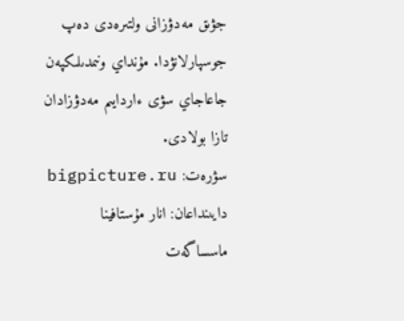جۋىق مەدۋزانى ولتىرەدى دەپ جوسپارلانۋدا. مۇنداي ونىمدىلىكپەن جاعاجاي سۋى ءاردايىم مەدۋزادان تازا بولادى.
سۋرەت: bigpicture.ru
دايىنداعان: انار مۇستافينا
ماسساگەت